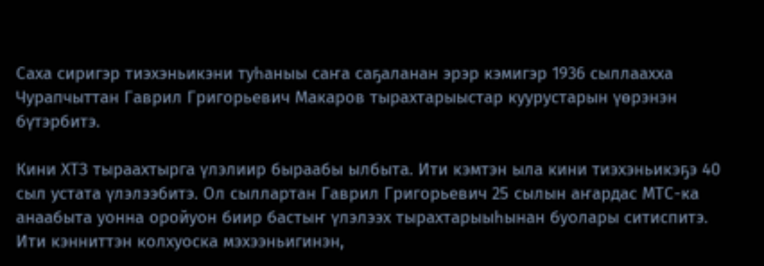Саха сиригэр тиэхэньикэни туһаныы саҥа саҕаланан эрэр кэмигэр 1936 сыллаахха Чурапчыттан Гаврил Григорьевич Макаров тырахтарыыстар куурустарын үөрэнэн бүтэрбитэ.

Кини ХТЗ тыраахтырга үлэлиир быраабы ылбыта. Ити кэмтэн ыла кини тиэхэньикэҕэ 40 сыл устата үлэлээбитэ. Ол сыллартан Гаврил Григорьевич 25 сылын аҥардас МТС-ка анаабыта уонна оройуон биир бастыҥ үлэлээх тырахтарыыһынан буолары ситиспитэ. Ити кэнниттэн колхуоска мэхээньигинэн,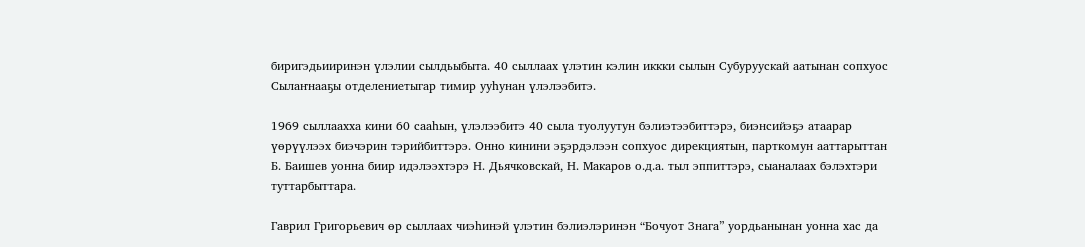биригэдьииринэн үлэлии сылдьыбыта. 40 сыллаах үлэтин кэлин иккки сылын Субуруускай аатынан сопхуос Сылаҥнааҕы отделениетыгар тимир ууһунан үлэлээбитэ.

1969 сыллаахха кини 60 сааһын, үлэлээбитэ 40 сыла туолуутун бэлиэтээбиттэрэ, биэнсийэҕэ атаарар үөрүүлээх биэчэрин тэрийбиттэрэ. Онно кинини эҕэрдэлээн сопхуос дирекциятын, парткомун ааттарыттан Б. Баишев уонна биир идэлээхтэрэ Н. Дьячковскай, Н. Макаров о.д.а. тыл эппиттэрэ, сыаналаах бэлэхтэри туттарбыттара.

Гаврил Григорьевич өр сыллаах чиэһинэй үлэтин бэлиэлэринэн “Бочуот Знага” уордьанынан уонна хас да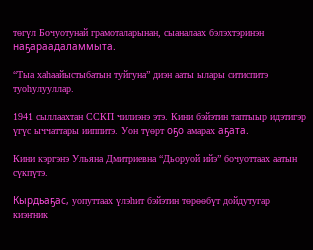төгүл Бочуотунай грамоталарынан, сыаналаах бэлэхтэринэн наҕараадаламмыта.

“Тыа хаһаайыстыбатын туйгуна” диэн ааты ылары ситиспитэ туоһулууллар.

1941 сыллаахтан ССКП чилиэнэ этэ. Кини бэйэтин таптыыр идэтигэр үгүс ыччаттары ииппитэ. Уон түөрт оҕо амарах аҕата.

Кини кэргэнэ Ульяна Дмитриевна “Дьоруой ийэ” бочуоттаах аатын сүкпүтэ.

Кырдьаҕас, уопуттаах үлэһит бэйэтин төрөөбүт дойдутугар киэҥник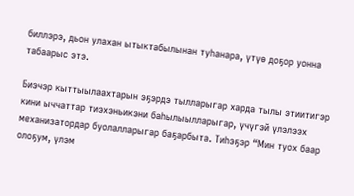биллэрэ, дьон улахан ытыктабылынан туһанара, үтүө доҕор уонна табаарыс этэ.

Биэчэр кыттыылаахтарын эҕэрдэ тылларыгар харда тылы этиитигэр кини ыччаттар тиэхэньикэни баһылыылларыгар, үчүгэй үлэлээх механизатордар буолалларыгар баҕарбыта. Тиһэҕэр “Мин туох баар олоҕум, үлэм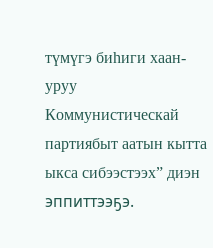түмүгэ биһиги хаан-уруу Коммунистическай партиябыт аатын кытта ыкса сибээстээх” диэн эппиттээҕэ.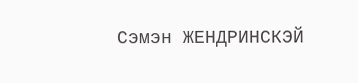Сэмэн ЖЕНДРИНСКЭЙ